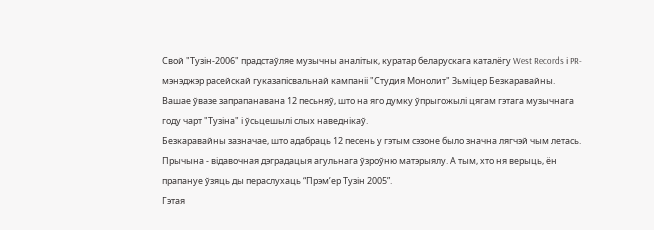Свой "Тузін-2006" прадстаўляе музычны аналітык, куратар беларускага каталёгу West Records і PR-мэнэджэр расейскай гуказапісвальнай кампаніі "Студия Монолит" Зьміцер Безкаравайны.
Вашае ўвазе запрапанавана 12 песьняў, што на яго думку ўпрыгожылі цягам гэтага музычнага году чарт "Тузіна" і ўсьцешылі слых наведнікаў.
Безкаравайны зазначае, што адабраць 12 песень у гэтым сэзоне было значна лягчэй чым летась. Прычына - відавочная дэградацыя агульнага ўзроўню матэрыялу. А тым, хто ня верыць, ён прапануе ўзяць ды пераслухаць “Прэм’ер Тузін 2005”.
Гэтая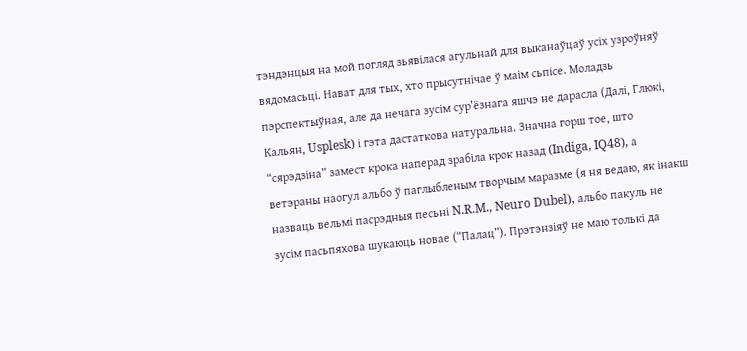тэндэнцыя на мой погляд зьявілася агульнай для выканаўцаў усіх узроўняў вядомасьці. Нават для тых, хто прысутнічае ў маім сьпісе. Моладзь пэрспектыўная, але да нечага зусім сур’ёзнага яшчэ не дарасла (Далі, Глюкі, Кальян, Usplesk) і гэта дастаткова натуральна. Значна горш тое, што “сярэдзіна” замест крока наперад зрабіла крок назад (Indiga, IQ48), а ветэраны наогул альбо ў паглыбленым творчым маразме (я ня ведаю, як інакш назваць вельмі пасрэдныя песьні N.R.M., Neuro Dubel), альбо пакуль не зусім пасьпяхова шукаюць новае (“Палац”). Прэтэнзіяў не маю толькі да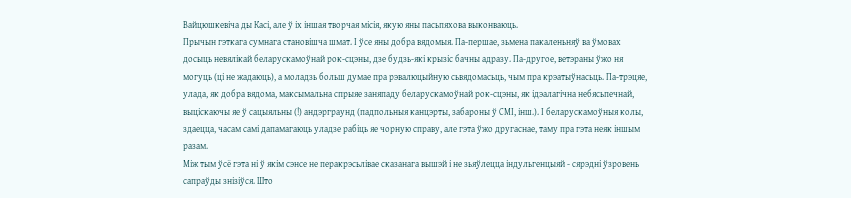Вайцюшкевіча ды Касі, але ў іх іншая творчая місія, якую яны пасьпяхова выконваюць.
Прычын гэткага сумнага становішча шмат. І ўсе яны добра вядомыя. Па-першае, зьмена пакаленьняў ва ўмовах досыць невялікай беларускамоўнай рок-сцэны, дзе будзь-які крызіс бачны адразу. Па-другое, ветэраны ўжо ня могуць (ці не жадаюць), а моладзь больш думае пра рэвалюцыйную сьвядомасьць, чым пра крэатыўнасьць. Па-трэцяе, улада, як добра вядома, максымальна спрыяе заняпаду беларускамоўнай рок-сцэны, як ідэалагічна небясьпечнай, выціскаючы яе ў сацыяльны (!) андэрграунд (падпольныя канцэрты, забароны ў СМІ, інш.). І беларускамоўныя колы, здаецца, часам самі дапамагаюць уладзе рабіць яе чорную справу, але гэта ўжо другаснае, таму пра гэта неяк іншым разам.
Між тым ўсё гэта ні ў якім сэнсе не перакрэсьлівае сказанага вышэй і не зьяўлецца індульгенцыяй - сярэдні ўзровень сапраўды знізіўся. Што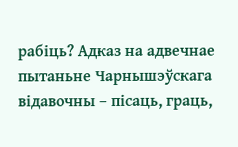рабіць? Адказ на адвечнае пытаньне Чарнышэўскага відавочны – пісаць, граць,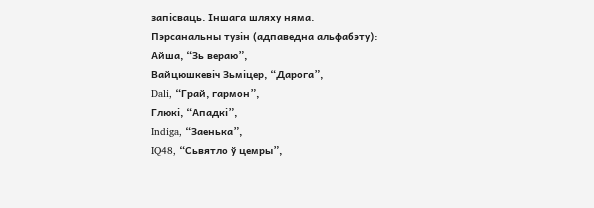запісваць. Іншага шляху няма.
Пэрсанальны тузін (адпаведна альфабэту):
Айша, “Зь вераю”,
Вайцюшкевіч Зьміцер, “Дарога”,
Dali, “Грай, гармон”,
Глюкі, “Ападкі”,
Indiga, “Заенька”,
IQ48, “Сьвятло ў цемры”,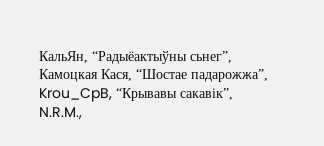КальЯн, “Радыёактыўны сьнег”,
Камоцкая Кася, “Шостае падарожжа”,
Krou_CpB, “Крывавы сакавік”,
N.R.M.,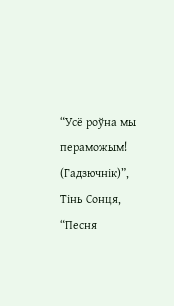“Усё роўна мы пераможым! (Гадзючнік)”,
Тінь Сонця, “Песня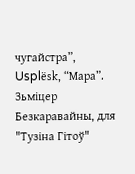чугайстра”,
Usplёsk, “Мара”.
Зьміцер Безкаравайны, для "Тузіна Гітоў"